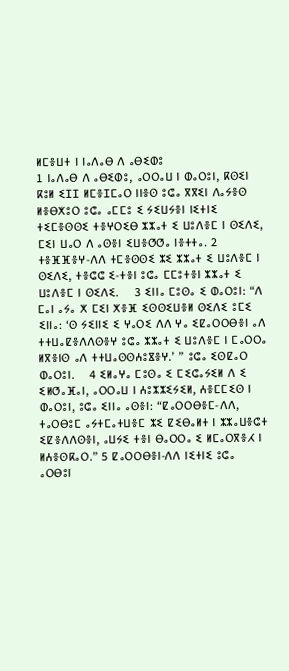ⵍⵎⴻⵡⵜ ⵏ ⵏⴰⴷⴰⴱ ⴷ ⴰⴱⵉⵀⵓ
1 ⵏⴰⴷⴰⴱ ⴷ ⴰⴱⵉⵀⵓ, ⴰⵔⵔⴰⵡ ⵏ ⵀⴰⵔⵓⵏ, ⴽⵙⵉⵏ ⴽⵓⵍ ⵉⵊⵊ ⵍⵎⴻⵊⵎⴰⵔ ⵏⵏⴻⵙ ⵓⵛⴰ ⴳⴳⵉⵏ ⴷⴰⵢⴻⵙ ⵍⴻⴱⵅⵓⵔ ⵓⵛⴰ ⴰⵎⵎⵓ ⵉ ⵢⵉⵡⵢⴻⵏ ⵏⵉⵜⵏⵉ ⵜⵉⵎⴻⵙⵙⵉ ⵜⴻⵖⵔⵉⴱ ⵣⵣⴰⵜ ⵉ ⵡⵓⴷⴻⵎ ⵏ ⵙⵉⴷⵉ, ⵎⵉⵏ ⵡⴰⵔ ⴷ ⴰⵙⴻⵏ ⵉⵡⴻⵚⵚⴰ ⵏⴻⵜⵜⴰ. 2 ⵜⴻⴼⴼⴻⵖ-ⴷⴷ ⵜⵎⴻⵙⵙⵉ ⵣⵉ ⵣⵣⴰⵜ ⵉ ⵡⵓⴷⴻⵎ ⵏ ⵙⵉⴷⵉ, ⵜⴻⵛⵛ ⵉ-ⵜⴻⵏ ⵓⵛⴰ ⵎⵎⵓⵜⴻⵏ ⵣⵣⴰⵜ ⵉ ⵡⵓⴷⴻⵎ ⵏ ⵙⵉⴷⵉ.    3 ⵉⵏⵏⴰ ⵎⵓⵙⴰ ⵉ ⵀⴰⵔⵓⵏ: “ⴷ ⵎⴰⵏ ⴰⵢⴰ ⵅ ⵎⵉⵏ ⵅⴻⴼ ⵉⵙⵙⵉⵡⴻⵍ ⵙⵉⴷⵉ ⵓⵎⵉ ⵉⵏⵏⴰ: ‘ⵙ ⵢⵉⵏⵏⵉ ⵉ ⵖⴰⵔⵉ ⴷⴷ ⵖⴰ ⵉⵇⴰⵔⵔⴱⴻⵏ ⴰⴷ ⵜⵜⵡⴰⵇⴻⴷⴷⵙⴻⵖ ⵓⵛⴰ ⵣⵣⴰⵜ ⵉ ⵡⵓⴷⴻⵎ ⵏ ⵎⴰⵔⵔⴰ ⵍⴳⴻⵏⵙ ⴰⴷ ⵜⵜⵡⴰⵙⵙⵄⵓⴵⴻⵖ.’ ” ⵓⵛⴰ ⵉⵙⵇⴰⵔ ⵀⴰⵔⵓⵏ.    4 ⵉⵍⴰⵖⴰ ⵎⵓⵙⴰ ⵉ ⵎⵉⵛⴰⵢⵉⵍ ⴷ ⵉ ⵉⵍⵚⴰⴼⴰⵏ, ⴰⵔⵔⴰⵡ ⵏ ⵄⵓⵣⵣⵉⵢⵉⵍ, ⵄⴻⵎⵎⵉⵙ ⵏ ⵀⴰⵔⵓⵏ, ⵓⵛⴰ ⵉⵏⵏⴰ ⴰⵙⴻⵏ: “ⵇⴰⵔⵔⴱⴻⵎ-ⴷⴷ, ⵜⴰⵔⴱⵓⵎ ⴰⵢⵜⵎⴰⵜⵡⴻⵎ ⵣⵉ ⵇⵉⴱⴰⵍⵜ ⵏ ⵣⵣⴰⵡⴻⵛⵜ ⵉⵇⴻⴷⴷⵙⴻⵏ, ⴰⵡⵢⵉ ⵜⴻⵏ ⴱⴰⵔⵔⴰ ⵉ ⵍⵎⴰⵔⴳⴻⵃ ⵏ ⵍⵄⴻⵙⴽⴰⵔ.” 5 ⵇⴰⵔⵔⴱⴻⵏ-ⴷⴷ ⵏⵉⵜⵏⵉ ⵓⵛⴰ ⴰⵔⴱⵓⵏ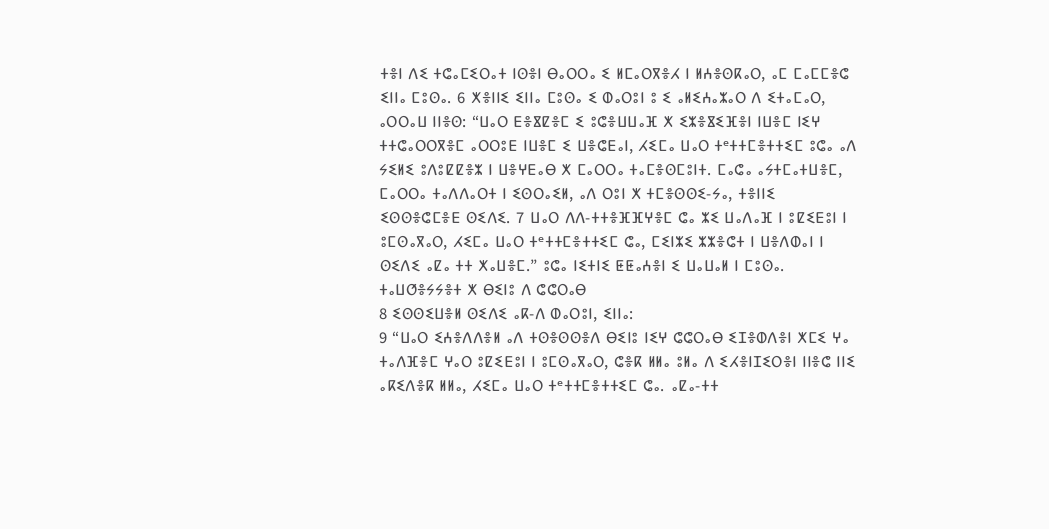ⵜⴻⵏ ⴷⵉ ⵜⵛⴰⵎⵉⵔⴰⵜ ⵏⵙⴻⵏ ⴱⴰⵔⵔⴰ ⵉ ⵍⵎⴰⵔⴳⴻⵃ ⵏ ⵍⵄⴻⵙⴽⴰⵔ, ⴰⵎ ⵎⴰⵎⵎⴻⵛ ⵉⵏⵏⴰ ⵎⵓⵙⴰ. 6 ⵅⴻⵏⵏⵉ ⵉⵏⵏⴰ ⵎⵓⵙⴰ ⵉ ⵀⴰⵔⵓⵏ ⵓ ⵉ ⴰⵍⵉⵄⴰⵣⴰⵔ ⴷ ⵉⵜⴰⵎⴰⵔ, ⴰⵔⵔⴰⵡ ⵏⵏⴻⵙ: “ⵡⴰⵔ ⴹⴻⴵⵇⴻⵎ ⵉ ⵓⵛⴻⵡⵡⴰⴼ ⵅ ⵉⵣⴻⴵⵉⴼⴻⵏ ⵏⵡⴻⵎ ⵏⵉⵖ ⵜⵜⵛⴰⵔⵔⴳⴻⵎ ⴰⵔⵔⵓⴹ ⵏⵡⴻⵎ ⵉ ⵡⴻⵛⴹⴰⵏ, ⵃⵉⵎⴰ ⵡⴰⵔ ⵜᵉⵜⵜⵎⴻⵜⵜⵉⵎ ⵓⵛⴰ ⴰⴷ ⵢⵉⵍⵉ ⵓⴷⵓⵇⵇⴻⵣ ⵏ ⵡⴻⵖⴹⴰⴱ ⵅ ⵎⴰⵔⵔⴰ ⵜⴰⵎⴻⵙⵎⵓⵏⵜ. ⵎⴰⵛⴰ ⴰⵢⵜⵎⴰⵜⵡⴻⵎ, ⵎⴰⵔⵔⴰ ⵜⴰⴷⴷⴰⵔⵜ ⵏ ⵉⵙⵔⴰⵉⵍ, ⴰⴷ ⵔⵓⵏ ⵅ ⵜⵎⴻⵙⵙⵉ-ⵢⴰ, ⵜⴻⵏⵏⵉ ⵉⵙⵙⴻⵛⵎⴻⴹ ⵙⵉⴷⵉ. 7 ⵡⴰⵔ ⴷⴷ-ⵜⵜⴻⴼⴼⵖⴻⵎ ⵛⴰ ⵣⵉ ⵡⴰⴷⴰⴼ ⵏ ⵓⵇⵉⴹⵓⵏ ⵏ ⵓⵎⵙⴰⴳⴰⵔ, ⵃⵉⵎⴰ ⵡⴰⵔ ⵜᵉⵜⵜⵎⴻⵜⵜⵉⵎ ⵛⴰ, ⵎⵉⵏⵣⵉ ⵣⵣⴻⵛⵜ ⵏ ⵡⴻⴷⵀⴰⵏ ⵏ ⵙⵉⴷⵉ ⴰⵇⴰ ⵜⵜ ⵅⴰⵡⴻⵎ.” ⵓⵛⴰ ⵏⵉⵜⵏⵉ ⵟⵟⴰⵄⴻⵏ ⵉ ⵡⴰⵡⴰⵍ ⵏ ⵎⵓⵙⴰ.
ⵜⴰⵡⵚⴻⵢⵢⴻⵜ ⵅ ⴱⵉⵏⵓ ⴷ ⵛⵛⵔⴰⴱ
8 ⵉⵙⵙⵉⵡⴻⵍ ⵙⵉⴷⵉ ⴰⴽ-ⴷ ⵀⴰⵔⵓⵏ, ⵉⵏⵏⴰ:
9 “ⵡⴰⵔ ⵉⵄⴻⴷⴷⴻⵍ ⴰⴷ ⵜⵙⴻⵙⵙⴻⴷ ⴱⵉⵏⵓ ⵏⵉⵖ ⵛⵛⵔⴰⴱ ⵉⵊⴻⵀⴷⴻⵏ ⵅⵎⵉ ⵖⴰ ⵜⴰⴷⴼⴻⵎ ⵖⴰⵔ ⵓⵇⵉⴹⵓⵏ ⵏ ⵓⵎⵙⴰⴳⴰⵔ, ⵛⴻⴽ ⵍⵍⴰ ⵓⵍⴰ ⴷ ⵉⵃⴻⵏⵊⵉⵔⴻⵏ ⵏⵏⴻⵛ ⵏⵏⵉ ⴰⴽⵉⴷⴻⴽ ⵍⵍⴰ, ⵃⵉⵎⴰ ⵡⴰⵔ ⵜᵉⵜⵜⵎⴻⵜⵜⵉⵎ ⵛⴰ. ⴰⵇⴰ-ⵜⵜ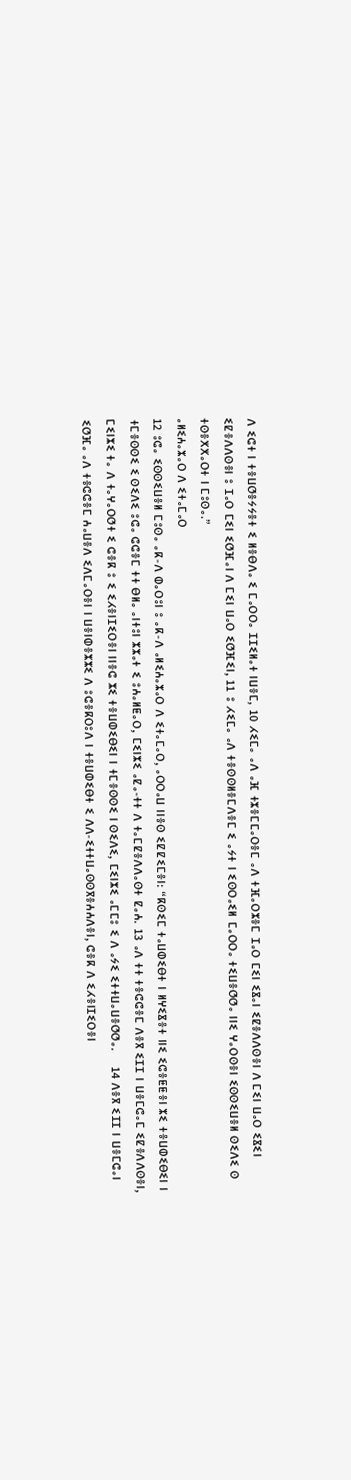ⴷ ⵉⵛⵜ ⵏ ⵜⴻⵡⵚⴻⵢⵢⴻⵜ ⵉ ⵍⴻⴱⴷⴰ ⵉ ⵎⴰⵔⵔⴰ ⵊⵊⵉⵍⴰⵜ ⵏⵡⴻⵎ, 10 ⵃⵉⵎⴰ ⴰⴷ ⴰⴼ ⵜⵣⴻⵎⵎⴰⵔⴻⵎ ⴰⴷ ⵜⴼⴰⵔⵣⴻⵎ ⵊⴰⵔ ⵎⵉⵏ ⵉⴵⴰⵏ ⵉⵇⴻⴷⴷⵙⴻⵏ ⴷ ⵎⵉⵏ ⵡⴰⵔ ⵉⴵⵉⵏ ⵉⵇⴻⴷⴷⵙⴻⵏ ⵓ ⵊⴰⵔ ⵎⵉⵏ ⵉⵚⴼⴰⵏ ⴷ ⵎⵉⵏ ⵡⴰⵔ ⵉⵚⴼⵉⵏ, 11 ⵓ ⵃⵉⵎⴰ ⴰⴷ ⵜⴻⵙⵙⵍⴻⵎⴷⴻⵎ ⵉ ⴰⵢⵜ ⵏ ⵉⵙⵔⴰⵉⵍ ⵎⴰⵔⵔⴰ ⵜⵉⵡⴻⵚⵚⴰ ⵏⵏⵉ ⵖⴰⵔⵙⴻⵏ ⵉⵙⵙⵉⵡⴻⵍ ⵙⵉⴷⵉ ⵙ ⵜⵙⴻⵅⵅⴰⵔⵜ ⵏ ⵎⵓⵙⴰ.”
ⴰⵍⵉⵄⴰⵣⴰⵔ ⴷ ⵉⵜⴰⵎⴰⵔ
12 ⵓⵛⴰ ⵉⵙⵙⵉⵡⴻⵍ ⵎⵓⵙⴰ ⴰⴽ-ⴷ ⵀⴰⵔⵓⵏ ⵓ ⴰⴽ-ⴷ ⴰⵍⵉⵄⴰⵣⴰⵔ ⴷ ⵉⵜⴰⵎⴰⵔ, ⴰⵔⵔⴰⵡ ⵏⵏⴻⵙ ⵉⵇⵇⵉⵎⴻⵏ: “ⴽⵙⵉⵎ ⵜⴰⵡⵀⵉⴱⵜ ⵏ ⵍⵖⵉⴵⴻⵜ ⵏⵏⵉ ⵉⵛⴻⵟⵟⴻⵏ ⵣⵉ ⵜⴻⵡⵀⵉⴱⵉⵏ ⵏ ⵜⵎⴻⵙⵙⵉ ⵉ ⵙⵉⴷⵉ ⵓⵛⴰ ⵛⵛⴻⵎ ⵜⵜ ⴱⵍⴰ ⴰⵏⵜⵓⵏ ⵣⵣⴰⵜ ⵉ ⵓⵄⴰⵍⵟⴰⵔ, ⵎⵉⵏⵣⵉ ⴰⵇⴰ-ⵜⵜ ⴷ ⵜⴰⵎⵇⴻⴷⴷⴰⵙⵜ ⵇⴰⵄ. 13 ⴰⴷ ⵜⵜ ⵜⴻⵛⵛⴻⵎ ⴷⴻⴳ ⵉⵊⵊ ⵏ ⵡⴻⵎⵛⴰⵎ ⵉⵇⴻⴷⴷⵙⴻⵏ, ⵎⵉⵏⵣⵉ ⵜⴰ ⴷ ⵜⴰⵖⴰⵔⵚⵜ ⵉ ⵛⴻⴽ ⵓ ⵉ ⵉⵃⴻⵏⵊⵉⵔⴻⵏ ⵏⵏⴻⵛ ⵣⵉ ⵜⴻⵡⵀⵉⴱⵉⵏ ⵏ ⵜⵎⴻⵙⵙⵉ ⵏ ⵙⵉⴷⵉ, ⵎⵉⵏⵣⵉ ⴰⵎⵎⵓ ⵉ ⴷ ⴰⵢⵉ ⵉⵜⵜⵡⴰⵡⴻⵚⵚⴰ.    14 ⴷⴻⴳ ⵉⵊⵊ ⵏ ⵡⴻⵎⵛⴰⵏ ⵉⵚⴼⴰ ⴰⴷ ⵜⴻⵛⵛⴻⵎ ⵄⴰⵡⴻⴷ ⵉⴷⵎⴰⵔⴻⵏ ⵏ ⵡⴻⵏⵀⴻⵣⵣⵉ ⴷ ⵓⵛⴻⴽⵔⵓⴷ ⵏ ⵜⴻⵡⵀⵉⴱⵜ ⵉ ⴷⴷ-ⵉⵜⵜⵡⴰⵙⵙⴳⴻⵄⵄⴷⴻⵏ, ⵛⴻⴽ ⴷ ⵉⵃⴻⵏⵊⵉⵔⴻⵏ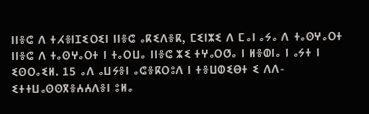ⵏⵏⴻⵛ ⴷ ⵜⵃⴻⵏⵊⵉⵔⵉⵏ ⵏⵏⴻⵛ ⴰⴽⵉⴷⴻⴽ, ⵎⵉⵏⵣⵉ ⴷ ⵎⴰⵏ ⴰⵢⴰ ⴷ ⵜⴰⵙⵖⴰⵔⵜ ⵏⵏⴻⵛ ⴷ ⵜⴰⵙⵖⴰⵔⵜ ⵏ ⵜⴰⵔⵡⴰ ⵏⵏⴻⵛ ⵣⵉ ⵜⵖⴰⵔⵚⴰ ⵏ ⵍⴻⵀⵏⴰ ⵏ ⴰⵢⵜ ⵏ ⵉⵙⵔⴰⵉⵍ. 15 ⴰⴷ ⴰⵡⵢⴻⵏ ⴰⵛⴻⴽⵔⵓⴷ ⵏ ⵜⴻⵡⵀⵉⴱⵜ ⵉ ⴷⴷ-ⵉⵜⵜⵡⴰⵙⵙⴳⴻⵄⵄⴷⴻⵏ ⵓⵍⴰ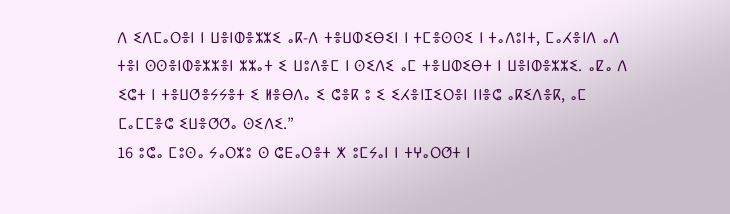ⴷ ⵉⴷⵎⴰⵔⴻⵏ ⵏ ⵡⴻⵏⵀⴻⵣⵣⵉ ⴰⴽ-ⴷ ⵜⴻⵡⵀⵉⴱⵉⵏ ⵏ ⵜⵎⴻⵙⵙⵉ ⵏ ⵜⴰⴷⵓⵏⵜ, ⵎⴰⵃⴻⵏⴷ ⴰⴷ ⵜⴻⵏ ⵙⵙⴻⵏⵀⴻⵣⵣⴻⵏ ⵣⵣⴰⵜ ⵉ ⵡⵓⴷⴻⵎ ⵏ ⵙⵉⴷⵉ ⴰⵎ ⵜⴻⵡⵀⵉⴱⵜ ⵏ ⵡⴻⵏⵀⴻⵣⵣⵉ. ⴰⵇⴰ ⴷ ⵉⵛⵜ ⵏ ⵜⴻⵡⵚⴻⵢⵢⴻⵜ ⵉ ⵍⴻⴱⴷⴰ ⵉ ⵛⴻⴽ ⵓ ⵉ ⵉⵃⴻⵏⵊⵉⵔⴻⵏ ⵏⵏⴻⵛ ⴰⴽⵉⴷⴻⴽ, ⴰⵎ ⵎⴰⵎⵎⴻⵛ ⵉⵡⴻⵚⵚⴰ ⵙⵉⴷⵉ.”
16 ⵓⵛⴰ ⵎⵓⵙⴰ ⵢⴰⵔⵣⵓ ⵙ ⵛⴹⴰⵔⴻⵜ ⵅ ⵓⵎⵢⴰⵏ ⵏ ⵜⵖⴰⵔⵚⵜ ⵏ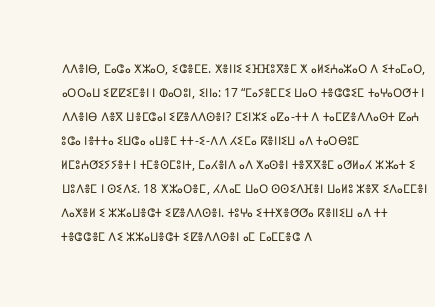ⴷⴷⴻⵏⴱ, ⵎⴰⵛⴰ ⵅⵣⴰⵔ, ⵉⵛⴻⵎⴹ. ⵅⴻⵏⵏⵉ ⵉⴼⴼⵓⴳⴻⵎ ⵅ ⴰⵍⵉⵄⴰⵣⴰⵔ ⴷ ⵉⵜⴰⵎⴰⵔ, ⴰⵔⵔⴰⵡ ⵉⵇⵇⵉⵎⴻⵏ ⵏ ⵀⴰⵔⵓⵏ, ⵉⵏⵏⴰ: 17 “ⵎⴰⵢⴻⵎⵎⵉ ⵡⴰⵔ ⵜⴻⵛⵛⵉⵎ ⵜⴰⵖⴰⵔⵚⵜ ⵏ ⴷⴷⴻⵏⴱ ⴷⴻⴳ ⵡⴻⵎⵛⴰⵏ ⵉⵇⴻⴷⴷⵙⴻⵏ? ⵎⵉⵏⵣⵉ ⴰⵇⴰ-ⵜⵜ ⴷ ⵜⴰⵎⵇⴻⴷⴷⴰⵙⵜ ⵇⴰⵄ ⵓⵛⴰ ⵏⴻⵜⵜⴰ ⵉⵡⵛⴰ ⴰⵡⴻⵎ ⵜⵜ-ⵉ-ⴷⴷ ⵃⵉⵎⴰ ⴽⴻⵏⵏⵉⵡ ⴰⴷ ⵜⴰⵔⴱⵓⵎ ⵍⵎⵓⵄⵚⵉⵢⵢⴻⵜ ⵏ ⵜⵎⴻⵙⵎⵓⵏⵜ, ⵎⴰⵃⴻⵏⴷ ⴰⴷ ⵅⴰⵙⴻⵏ ⵜⴻⴳⴳⴻⵎ ⴰⵚⵍⴰⵃ ⵣⵣⴰⵜ ⵉ ⵡⵓⴷⴻⵎ ⵏ ⵙⵉⴷⵉ. 18 ⵅⵣⴰⵔⴻⵎ, ⵃⴷⴰⵎ ⵡⴰⵔ ⵙⵙⵉⴷⴼⴻⵏ ⵡⴰⵍⵓ ⵣⴻⴳ ⵉⴷⴰⵎⵎⴻⵏ ⴷⴰⵅⴻⵍ ⵉ ⵣⵣⴰⵡⴻⵛⵜ ⵉⵇⴻⴷⴷⵙⴻⵏ. ⵜⵓⵖⴰ ⵉⵜⵜⵅⴻⵚⵚⴰ ⴽⴻⵏⵏⵉⵡ ⴰⴷ ⵜⵜ ⵜⴻⵛⵛⴻⵎ ⴷⵉ ⵣⵣⴰⵡⴻⵛⵜ ⵉⵇⴻⴷⴷⵙⴻⵏ ⴰⵎ ⵎⴰⵎⵎⴻⵛ ⴷ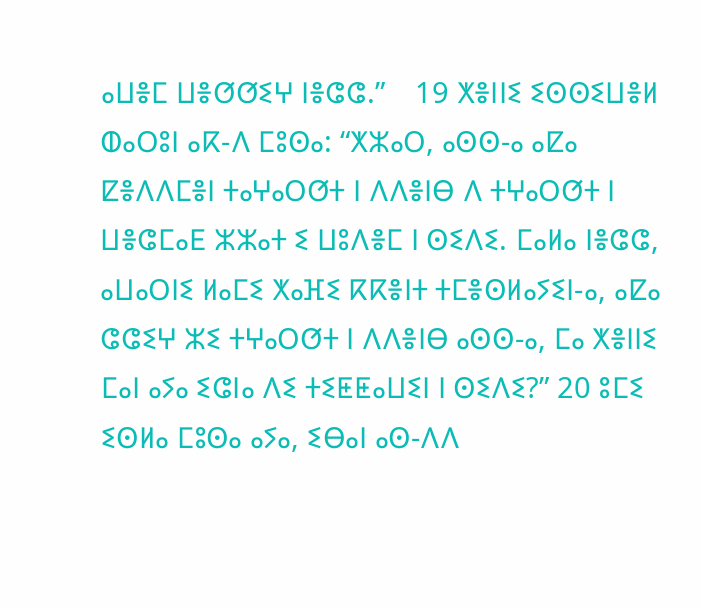ⴰⵡⴻⵎ ⵡⴻⵚⵚⵉⵖ ⵏⴻⵛⵛ.”    19 ⵅⴻⵏⵏⵉ ⵉⵙⵙⵉⵡⴻⵍ ⵀⴰⵔⵓⵏ ⴰⴽ-ⴷ ⵎⵓⵙⴰ: “ⵅⵣⴰⵔ, ⴰⵙⵙ-ⴰ ⴰⵇⴰ ⵇⴻⴷⴷⵎⴻⵏ ⵜⴰⵖⴰⵔⵚⵜ ⵏ ⴷⴷⴻⵏⴱ ⴷ ⵜⵖⴰⵔⵚⵜ ⵏ ⵡⴻⵛⵎⴰⴹ ⵣⵣⴰⵜ ⵉ ⵡⵓⴷⴻⵎ ⵏ ⵙⵉⴷⵉ. ⵎⴰⵍⴰ ⵏⴻⵛⵛ, ⴰⵡⴰⵔⵏⵉ ⵍⴰⵎⵉ ⵅⴰⴼⵉ ⴽⴽⴻⵏⵜ ⵜⵎⴻⵙⵍⴰⵢⵉⵏ-ⴰ, ⴰⵇⴰ ⵛⵛⵉⵖ ⵣⵉ ⵜⵖⴰⵔⵚⵜ ⵏ ⴷⴷⴻⵏⴱ ⴰⵙⵙ-ⴰ, ⵎⴰ ⵅⴻⵏⵏⵉ ⵎⴰⵏ ⴰⵢⴰ ⵉⵛⵏⴰ ⴷⵉ ⵜⵉⵟⵟⴰⵡⵉⵏ ⵏ ⵙⵉⴷⵉ?” 20 ⵓⵎⵉ ⵉⵙⵍⴰ ⵎⵓⵙⴰ ⴰⵢⴰ, ⵉⴱⴰⵏ ⴰⵙ-ⴷⴷ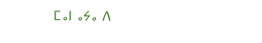ⵎⴰⵏ ⴰⵢⴰ ⴷ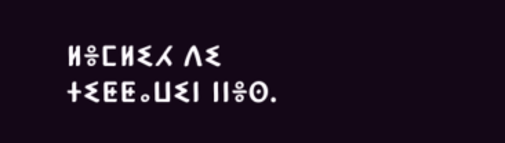ⵍⴻⵎⵍⵉⵃ ⴷⵉ ⵜⵉⵟⵟⴰⵡⵉⵏ ⵏⵏⴻⵙ.